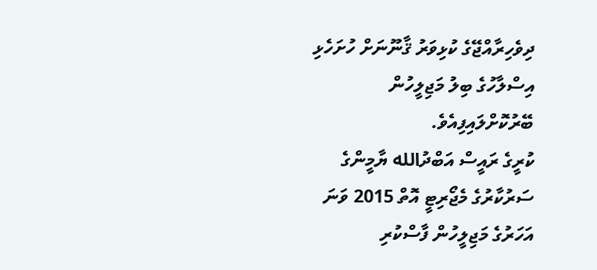ދިވެހިރާއްޖޭގެ ކުޅިވަރު ޤާނޫނަށް ހުށަހެޅި އިސްލާހުގެ ބިލު މަޖިލީހުން ބޭރުކޮށްލައިފިއެވެ.
ކުރީގެ ރައީސް އަބްދުالله ޔާމީންގެ ސަރުކާރުގެ މެޖޯރިޓީ އޮތް 2015 ވަނަ އަހަރުގެ މަޖިލީހުން ފާސްކުރި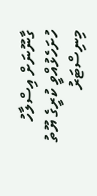ގާނޫނަށް އިސްލާހު ހުށަހެޅުއްވީ ކުރީގެ ޔޫތު މިނިސްޓަރު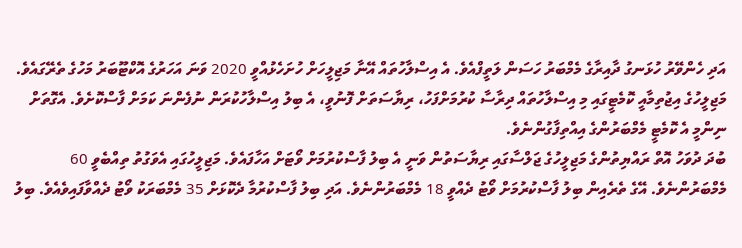އަދި ހެންވޭރު ހުޅަނގު ދާއިރާގެ މެމްބަރު ހަސަން ލަތީފްއެވެ. އެ އިސްލާހުތައް އޭނާ މަޖިލީހަށް ހުށަހެޅުއްވީ 2020 ވަނަ އަހަރުގެ އޮކްޓޫބަރު މަހުގެ ތެރޭގައެވެ.
މަޖިލީހުގެ އިޖުތިމާއީ ކޮމެޓީގައި މި އިސްލާހުތައް ދިރާސާ ކުރުމަށްފަހު، ރިޔާސަތަށް ފޮނުވީ، އެ ބިލު އިސްލާހުކުރަން ނުފެންނަ ކަމަށް ފާސްކޮށެވެ. އެގޮތަށް ނިންމީ އެ ކޮމެޓީ މެމްބަރުންގެ އިއްތިފާގުންނެވެ.
ބުދަ ދުވަހު އޮތް ރައްޔިތުންގެ މަޖިލީހުގެ ޖަލްސާގައި ރިޔާސަތުން ވަނީ އެ ބިލު ފާސްކުރުމަށް ވޯޓަށް އަހާފައެވެ. މަޖިލީހުގައި އެވަގުތު ތިއްބެވީ 60 މެމްބަރުންނެވެ. އޭގެ ތެރެއިން ބިލު ފާސްކުރުމަށް ވޯޓު ދެއްވީ 18 މެމްބަރުންނެވެ. އަދި ބިލު ފާސްކުރުމާ ދެކޮޅަށް 35 މެމްބަރަކު ވޯޓު ދެއްވާފައިވެއެވެ. ބިލު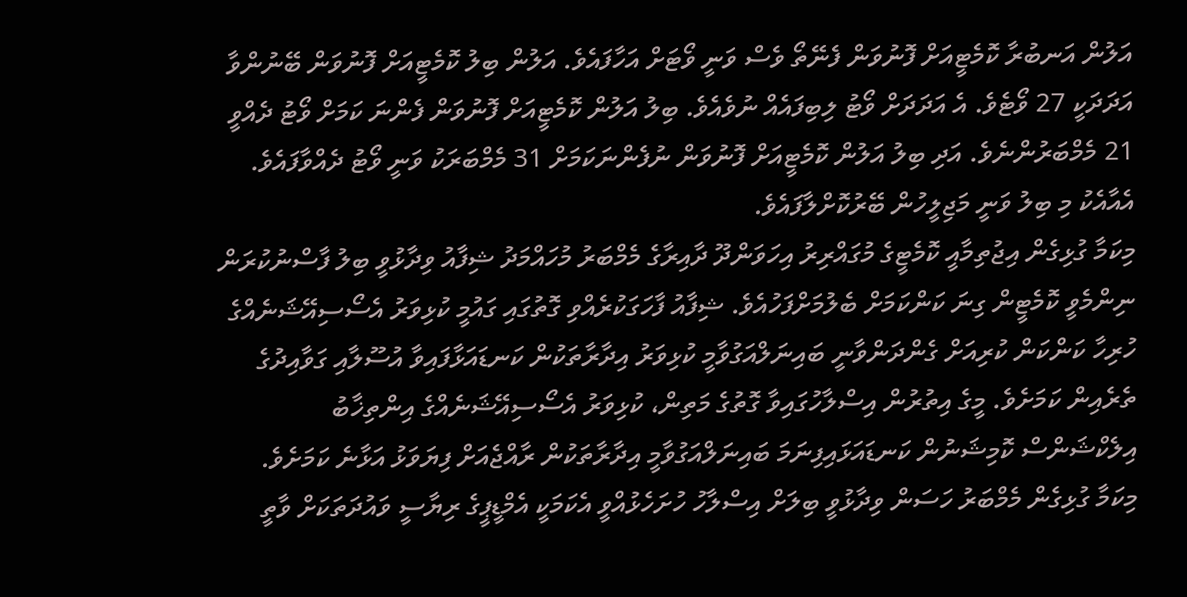އަލުން އަނބުރާ ކޮމެޓީއަށް ފޮނުވަން ފެނޭތޯ ވެސް ވަނީ ވޯޓަށް އަހާފައެވެ. އަލުން ބިލު ކޮމެޓީއަށް ފޮނުވަން ބޭނުންވާ އަދަދަކީ 27 ވޯޓެވެ. އެ އަދަދަށް ވޯޓު ލިބިފައެއް ނުވެއެވެ. ބިލު އަލުން ކޮމެޓީއަށް ފޮނުވަން ފެންނަ ކަމަށް ވޯޓު ދެއްވީ 21 މެމްބަރުންނެވެ. އަދި ބިލު އަލުން ކޮމެޓީއަށް ފޮނުވަން ނުފެންނަކަމަށް 31 މެމްބަރަކު ވަނީ ވޯޓު ދެއްވާފައެވެ. އެއާއެކު މި ބިލު ވަނީ މަޖިލީހުން ބޭރުކޮށްލާފައެވެ.
މިކަމާ ގުޅިގެން އިޖުތިމާއީ ކޮމެޓީގެ މުގައްރިރު އިހަވަންދޫ ދާއިރާގެ މެމްބަރު މުހައްމަދު ޝިފާއު ވިދާޅުވީ ބިލު ފާސްނުކުރަން ނިންމެވީ ކޮމެޓީން ގިނަ ކަންކަމަށް ބެލުމަށްފަހުއެވެ. ޝިފާއު ފާހަގަކުރެއްވި ގޮތުގައި ގައުމީ ކުޅިވަރު އެސޯސިއޭޝަނެއްގެ ހުރިހާ ކަންކަން ކުރިއަށް ގެންދަންވާނީ ބައިނަލްއަގުވާމީ ކުޅިވަރު އިދާރާތަކުން ކަނޑައަޅާފައިވާ އުސޫލާއި ގަވާއިދުގެ ތެރެއިން ކަމަށެވެ. މީގެ އިތުރުން އިސްލާހުގައިވާ ގޮތުގެ މަތިން، ކުޅިވަރު އެސޯސިއޭޝަނެއްގެ އިންތިޚާބު އިލެކްޝަންސް ކޮމިޝަނުން ކަނޑައަޅައިފިނަމަ ބައިނަލްއަގުވާމީ އިދާރާތަކުން ރާއްޖެއަށް ފިޔަވަޅު އަޅާނެ ކަމަށެވެ.
މިކަމާ ގުޅިގެން މެމްބަރު ހަސަން ވިދާޅުވީ ބިލަށް އިސްލާހު ހުށަހެޅުއްވީ އެކަމަކީ އެމްޑީޕީގެ ރިޔާސީ ވައުދަތަކަށް ވާތީ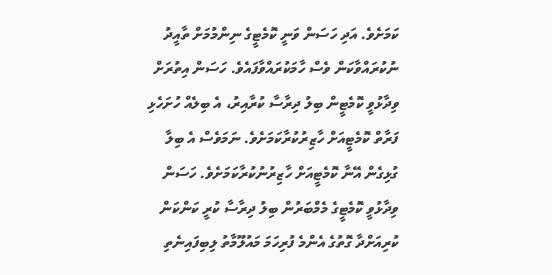ކަމަށެވެ. އަދި ހަސަން ވަނީ ކޮމެޓީގެ ނިންމުމަށް ތާއީދު ނުކުރައްވާކަން ވެސް ހާމަކުރައްވާފައެވެ. ހަސަން އިތުރަށް ވިދާޅުވީ ކޮމެޓީން ބިލު ދިރާސާ ކުރާއިރު، އެ ބިލެއް ހުށަހެޅި ފަރާތް ކޮމެޓީއަށް ހާޒިރުކުރާކަމަށެވެ. ނަމަވެސް އެ ބިލާ ގުޅިގެން އޭނާ ކޮމެޓީއަށް ހާޒިރުނުކުރާކަމަށެވެ. ހަސަން ވިދާޅުވީ ކޮމެޓީގެ މެމްބަރުން ބިލު ދިރާސާ ކުރީ ކަންކަން ކުރިއަށްދާ ގޮތުގެ އެންމެ ފުރިހަމަ މައުލޫމާތު ލިބިފައިނެތި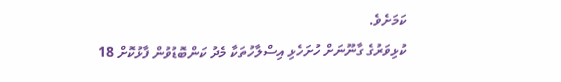ކަމަށެވެ.
ކުޅިވަރުގެ ގާނޫނަށް ހުށަހެޅި އިސްލާހުތަކާ މެދު ކަންބޮޑުވުން ފާޅުކޮށް 18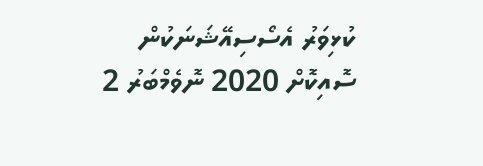ކުޅިވަރު އެސޯސިއޭޝަނަކުން ސޮއިކޮށް 2020 ނޮވެމްބަރު 2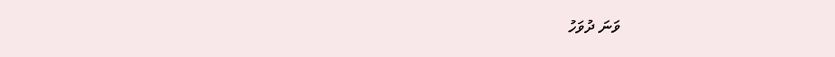ވަނަ ދުވަހު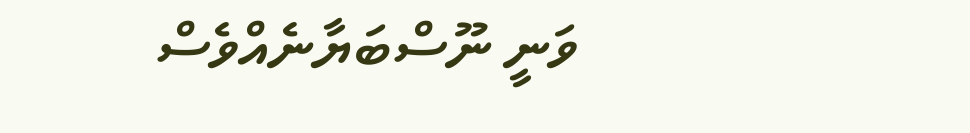ވަނީ ނޫސްބަޔާނެއްވެސް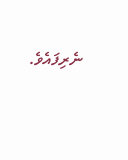ނެރިފައެވެ.